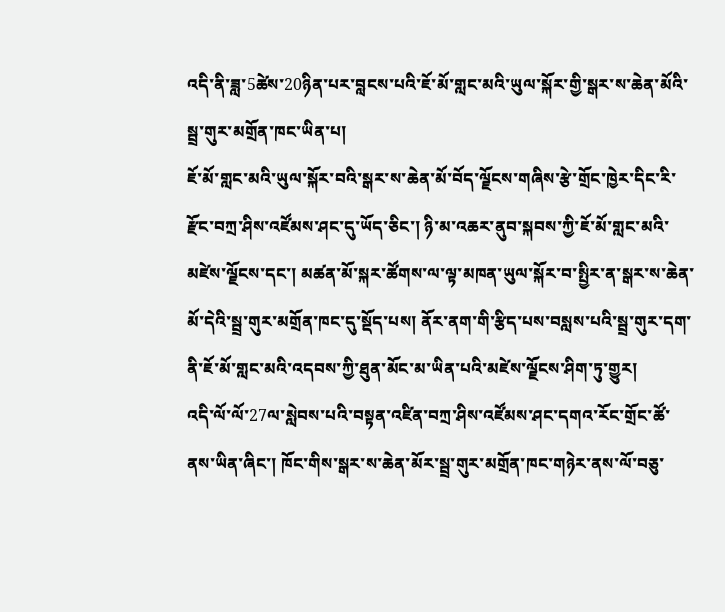འདི་ནི་ཟླ་5ཚེས་20ཉིན་པར་བླངས་པའི་ཇོ་མོ་གླང་མའི་ཡུལ་སྐོར་གྱི་སྒར་ས་ཆེན་མོའི་སྦྲ་གུར་མགྲོན་ཁང་ཡིན་པ།
ཇོ་མོ་གླང་མའི་ཡུལ་སྐོར་བའི་སྒར་ས་ཆེན་མོ་བོད་ལྗོངས་གཞིས་རྩེ་གྲོང་ཁྱེར་དིང་རི་རྫོང་བཀྲ་ཤིས་འཛོམས་ཤང་དུ་ཡོད་ཅིང་། ཉི་མ་འཆར་ནུབ་སྐབས་ཀྱི་ཇོ་མོ་གླང་མའི་མཛེས་ལྗོངས་དང་། མཚན་མོ་སྐར་ཚོགས་ལ་ལྟ་མཁན་ཡུལ་སྐོར་བ་སྤྱིར་ན་སྒར་ས་ཆེན་མོ་དེའི་སྦྲ་གུར་མགྲོན་ཁང་དུ་སྡོད་པས། ནོར་ནག་གི་རྩིད་པས་བསླས་པའི་སྦྲ་གུར་དག་ནི་ཇོ་མོ་གླང་མའི་འདབས་ཀྱི་ཐུན་མོང་མ་ཡིན་པའི་མཛེས་ལྗོངས་ཤིག་ཏུ་གྱུར།
འདི་ལོ་ལོ་27ལ་སླེབས་པའི་བསྟན་འཛིན་བཀྲ་ཤིས་འཛོམས་ཤང་དགའ་རོང་གྲོང་ཚོ་ནས་ཡིན་ཞིང་། ཁོང་གིས་སྒར་ས་ཆེན་མོར་སྦྲ་གུར་མགྲོན་ཁང་གཉེར་ནས་ལོ་བཅུ་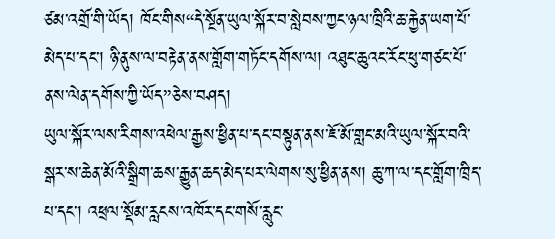ཙམ་འགྲོ་གི་ཡོད། ཁོང་གིས“དེ་སྔོན་ཡུལ་སྐོར་བ་སླེབས་ཀྱང་ཉལ་ཁྲིའི་ཆ་རྐྱེན་ཡག་པོ་མེད་པ་དང་། ཉི་ནུས་ལ་བརྟེན་ནས་གློག་གཏོང་དགོས་ལ། འཐུང་ཆུའང་རོང་ཕུ་གཙང་པོ་ནས་ལེན་དགོས་ཀྱི་ཡོད”ཅེས་བཤད།
ཡུལ་སྐོར་ལས་རིགས་འཕེལ་རྒྱས་ཕྱིན་པ་དང་བསྟུན་ནས་ཇོ་མོ་གླང་མའི་ཡུལ་སྐོར་བའི་སྒར་ས་ཆེན་མོའི་སྒྲིག་ཆས་རྒྱུན་ཆད་མེད་པར་ལེགས་སུ་ཕྱིན་ནས། ཆུ་ཀ་ལ་དང་གློག་ཁྲིད་པ་དང་། འཕྲལ་སྡོམ་རླངས་འཁོར་དང་གསོ་རླུང་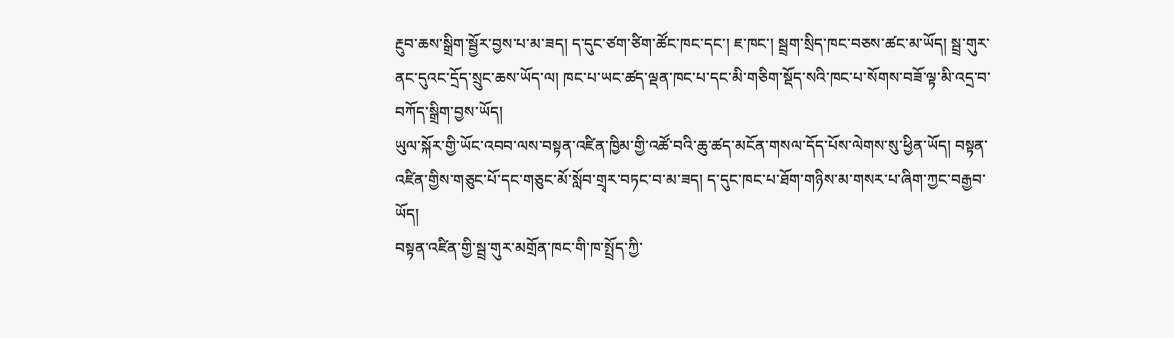རྔུབ་ཆས་སྒྲིག་སྦྱོར་བྱས་པ་མ་ཟད། ད་དུང་ཙག་ཙིག་ཚོང་ཁང་དང་། ཇ་ཁང་། སྦྲག་སྲིད་ཁང་བཅས་ཚང་མ་ཡོད། སྦྲ་གུར་ནང་དུའང་དྲོད་སྲུང་ཆས་ཡོད་ལ། ཁང་པ་ཡང་ཚད་ལྡན་ཁང་པ་དང་མི་གཅིག་སྡོད་སའི་ཁང་པ་སོགས་བཟོ་ལྟ་མི་འདྲ་བ་བཀོད་སྒྲིག་བྱས་ཡོད།
ཡུལ་སྐོར་གྱི་ཡོང་འབབ་ལས་བསྟན་འཛིན་ཁྱིམ་གྱི་འཚོ་བའི་ཆུ་ཚད་མངོན་གསལ་དོད་པོས་ལེགས་སུ་ཕྱིན་ཡོད། བསྟན་འཛིན་གྱིས་གཅུང་པོ་དང་གཅུང་མོ་སློབ་གྲྭར་བཏང་བ་མ་ཟད། ད་དུང་ཁང་པ་ཐོག་གཉིས་མ་གསར་པ་ཞིག་ཀྱང་བརྒྱབ་ཡོད།
བསྟན་འཛིན་གྱི་སྦྲ་གུར་མགྲོན་ཁང་གི་ཁ་སྤྲོད་ཀྱི་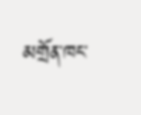མགྲོན་ཁང་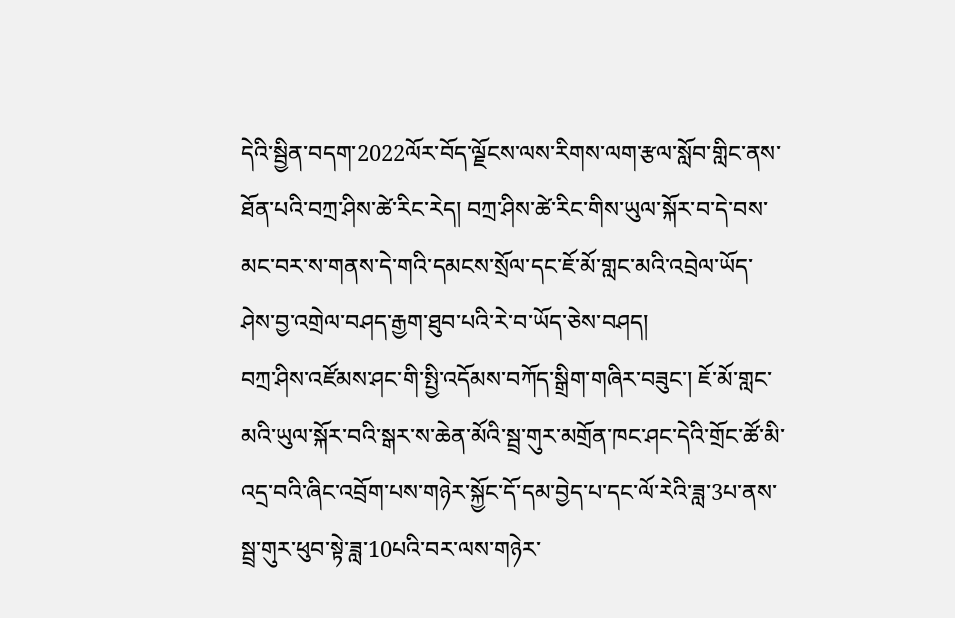དེའི་སྦྱིན་བདག་2022ལོར་བོད་ལྗོངས་ལས་རིགས་ལག་རྩལ་སློབ་གླིང་ནས་ཐོན་པའི་བཀྲ་ཤིས་ཚེ་རིང་རེད། བཀྲ་ཤིས་ཚེ་རིང་གིས་ཡུལ་སྐོར་བ་དེ་བས་མང་བར་ས་གནས་དེ་གའི་དམངས་སྲོལ་དང་ཇོ་མོ་གླང་མའི་འབྲེལ་ཡོད་ཤེས་བྱ་འགྲེལ་བཤད་རྒྱག་ཐུབ་པའི་རེ་བ་ཡོད་ཅེས་བཤད།
བཀྲ་ཤིས་འཛོམས་ཤང་གི་སྤྱི་འདོམས་བཀོད་སྒྲིག་གཞིར་བཟུང་། ཇོ་མོ་གླང་མའི་ཡུལ་སྐོར་བའི་སྒར་ས་ཆེན་མོའི་སྦྲ་གུར་མགྲོན་ཁང་ཤང་དེའི་གྲོང་ཚོ་མི་འདྲ་བའི་ཞིང་འབྲོག་པས་གཉེར་སྐྱོང་དོ་དམ་བྱེད་པ་དང་ལོ་རེའི་ཟླ་3པ་ནས་སྦྲ་གུར་ཕུབ་སྟེ་ཟླ་10པའི་བར་ལས་གཉེར་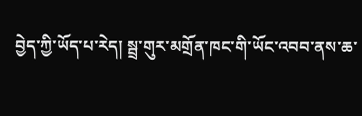བྱེད་ཀྱི་ཡོད་པ་རེད། སྦྲ་གུར་མགྲོན་ཁང་གི་ཡོང་འབབ་ནས་ཆ་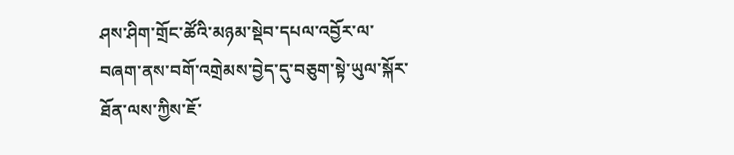ཤས་ཤིག་གྲོང་ཚོའི་མཉམ་སྡེབ་དཔལ་འབྱོར་ལ་བཞག་ནས་བགོ་འགྲེམས་བྱེད་དུ་བཅུག་སྟེ་ཡུལ་སྐོར་ཐོན་ལས་ཀྱིས་ཇོ་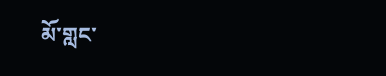མོ་གླང་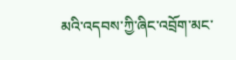མའི་འདབས་ཀྱི་ཞིང་འབྲོག་མང་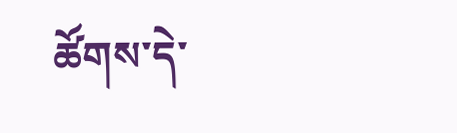ཚོགས་དེ་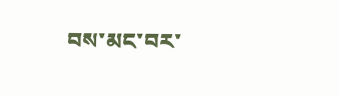བས་མང་བར་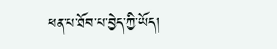ཕན་པ་ཐོབ་པ་བྱེད་ཀྱི་ཡོད།